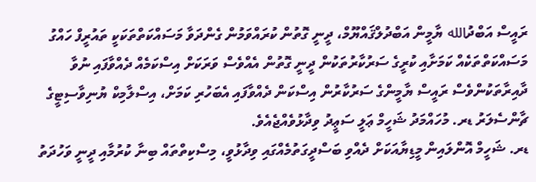ރައީސް އަބްދުالله ޔާމީން އަބްދުލްޤައްޔޫމް، ދީނީ ގޮތުން ކުރައްވަމުން ގެންދަވާ މަސައްކަތްތަކަކީ ތައުރީފް ހައްގު މަސައްކަތްތަކެއް ކަމަށާއި ކުރީގެ ސަރުކާރުތަކުން ދީނީ ގޮތުން އެއްވެސް ވަރަކަށް އިސްކަމެއް ދެއްވާފައި ނުވާ ދާއިރާތަކުންވެސް ރައީސް ޔާމީންގެ ސަރުކާރުން އިސްކަން ދެއްވާފައި އެބަހުރި ކަމަށް، އިސްލާމިކް ޔުނިވާސިޓީގެ ޗާންސެލަރު ޑރ. މުހައްމަދު ޝަހީމް ޢަލީ ސަޢީދު ވިދާޅުވެއްޖެއެވެ.
ޑރ. ޝަހީމް އޮންލައިން މީޑިޔާއަކަށް ދެއްވި ބަސްދީގަތުމެއްގައި ވިދާޅުވީ، މިސްކިތްތައް ބިނާ ކުރުމާއި ދީނީ ވަހުދަތު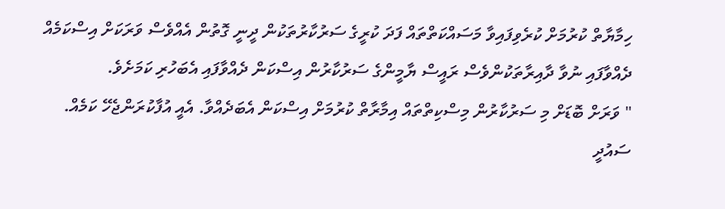ހިމާޔާތް ކުރުމަށް ކުރެވިފައިވާ މަސައްކަތްތައް ފަދަ ކުރީގެ ސަރުކާރުތަކުން ދީނީ ގޮތުން އެއްވެސް ވަރަކަށް އިސްކަމެއް ދެއްވާފައި ނުވާ ދާއިރާތަކުންވެސް ރައީސް ޔާމީންގެ ސަރުކާރުން އިސްކަން ދެއްވާފައި އެބަހުރި ކަމަށެވެ.
" ވަރަށް ބޮޑަށް މި ސަރުކާރުން މިސްކިތްތައް އިމާރާތް ކުރުމަށް އިސްކަން އެބަދެއްވާ. އެއީ އުފާކުރަންޖެހޭ ކަމެއް. ސައުދީ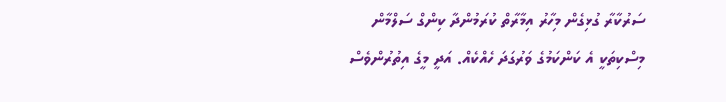ސަރުކާރާ ގުޅިގެން މިހާރު އިމާރާތް ކުރަމުންދާ ކިންގް ސަލްމާން މިސްކިތަކީ އެ ކަންކަމުގެ ވަރުގަދަ ހެއްކެއް. އަދީ މީގެ އިތުރުންވެސް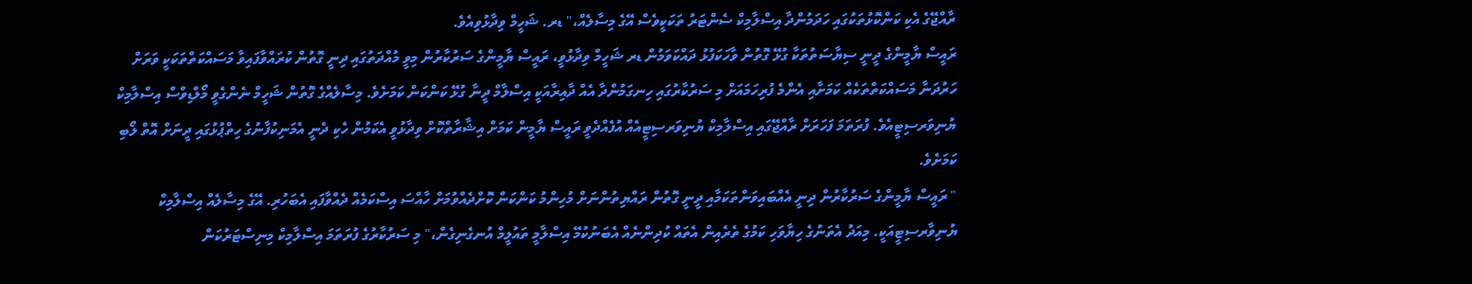ރާއްޖޭގެ އެކި ކަންކޮޅުތަކުގައި ހަދަމުންދާ އިސްލާމިކް ސެންޓަރު ތަކަކީވެސް އޭގެ މިސާލެއް،" ޑރ. ޝަހީމް ވިދާޅުވިއެވެ.
ރައީސް ޔާމީންގެ ދީނީ ސިޔާސަތުތަކާ ގުޅޭ ގޮތުން ވާހަކަފުޅު ދައްކަވަމުން ޑރ ޝަހީމް ވިދާޅުވީ، ރައީސް ޔާމީންގެ ސަރުކާރުން މިވީ މުއްދަތުގައި ދިނީ ގޮތުން ކުރައްވާފައިވާ މަސައްކަތްތަކަކީ ވަރަށް ހަރުދަނާ މަސައްކަތްތަކެއް ކަމަށާއި އެންމެ ފުރިހަމައަށް މި ސަރުކާރުގައި ހިނގަމުންދާ އެއް ދާއިރާއަކީ އިސްލާމް ދީނާ ގުޅޭ ކަންކަން ކަމަށެވެ. މިސާލެއްގެ ގޮތުން ޝަހީމް ނެންގެވީ މޯލްޑިވްސް އިސްލާމިކް ޔުނިވަރސިޓީއެވެ. ފުރަތަމަ ފަހަރަށް ރާއްޖޭގައި އިސްލާމިކް ޔުނިވަރސިޓީއެއް އުފެއްދެވީ ރައީސް ޔާމީން ކަމަށް އިޝާރާތްކޮށް ވިދާޅުވީ އެކަމުން ހެކި ދެނީ އެމަނިކުފާނުގެ ހިތްޕުޅުގައި ދީނަށް އޮތް ލޯބި ކަމަށެވެ.
" ރައީސް ޔާމީންގެ ސަރުކާރުން ދިނީ އެއްބައިވަންތަކަމާއި ދީނީ ގޮތުން ރައްޔިތުންނަށް މުހިންމު ކަންކަން ކޮށްދެއްވުމަށް ހާއްސަ އިސްކަމެއް ދެއްވާފައި އެބަހުރި. އޭގެ މިސާލެއް އިސްލާމިކް ޔުނިވާރސިޓީއަކީ. މިއަދު އެތަނުގެ ހިޔާވަހި ކަމުގެ ތެރެއިން އެތައް ކުދިންނެއް އެބަނުކުމޭ އިސްލާމީ ތައުލީމް އުނގެނިގެން،" މި ސަރުކާރުގެ ފުރަތަމަ އިސްލާމިކް މިނިސްޓަރުކަން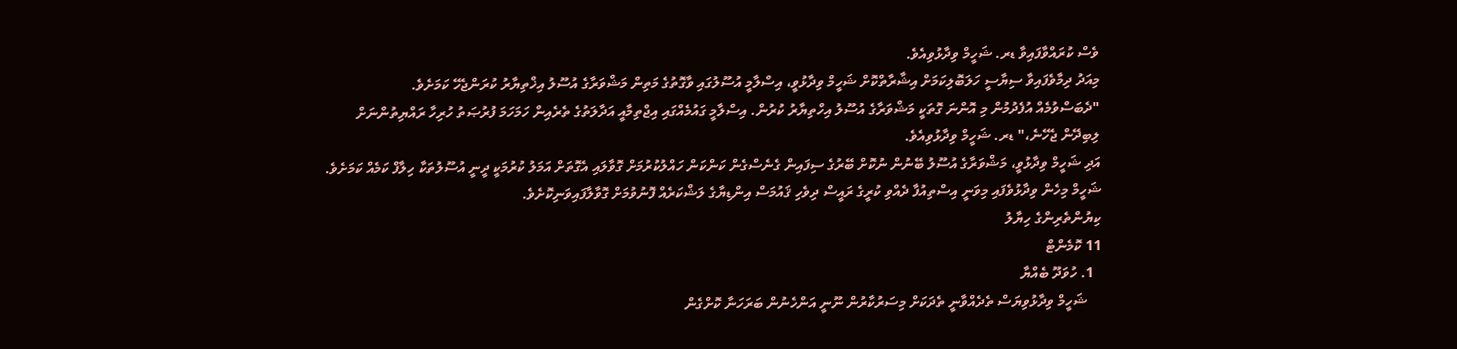ވެސް ކުރައްވާފައިވާ ޑރ. ޝަހީމް ވިދާޅުވިއެވެ.
މިއަދު ދިމާވެފައިވާ ސިޔާސީ ހަލަބޮލިކަމަށް އިޝާރާތްކޮށް ޝަހީމް ވިދާޅުވީ، އިސްލާމީ އުސޫލުގައި ވާގޮތުގެ މަތިން މަޝްވަރާގެ އުސޫލު އިޚްތިޔާރު ކުރަންޖެހޭ ކަމަށެވެ.
"ދެބަސްވުމެއް އުފެދުމުން މި އޮންނަ ގޮތަކީ މަޝްވަރާގެ އުސޫލު އިހްތިޔާރު ކުރުން. އިސްލާމީ ގައުމެއްގައި އިޖްތިމާއީ އަދާލަތުގެ ތެރެއިން ހަމަހަމަ ފުރުޞަތު ހުރިހާ ރައްޔިތުންނަށް ލިބިދޭން ޖެހޭނެ،" ޑރ. ޝަހީމް ވިދާޅުވިއެވެ.
އަދި ޝަހީމް ވިދާޅުވީ، މަޝްވަރާގެ އުސޫލު ބޭނުން ނުކޮށް ބޭރުގެ ސިފައިން ގެނެސްގެން ކަންކަން ހައްލުކުރުމަށް ގޮވާލައި އެގޮތަށް އަމަލު ކުރުމަކީ ދީނީ އުސޫލުތަކާ ހިލާފް ކަމެއް ކަމަށެވެ. ޝަހީމް މިހެން ވިދާޅުވެފައި މިވަނީ އިސްތިއުފާ ދެއްވި ކުރީގެ ރައީސް ދިވެހި ޤައުމަސް އިންޑިޔާގެ ލަޝްކަރެއް ފޮނުވުމަށް ގޮވާލާފައިވަނިކޮށެވެ.
ކިޔުންތެރިންގެ ހިޔާލު
11 ކޮމެންޓް
  1. ހުވަދޫ ބެއްޔާ
    ޝަހީމް ވިދާޅުވިޔަސް ތެދެއްވާނީ ތެދަކަށް މިސަރުކާރުން ނޫނީ އަންހެނުން ބަރަހަނާ ކޮށްގެން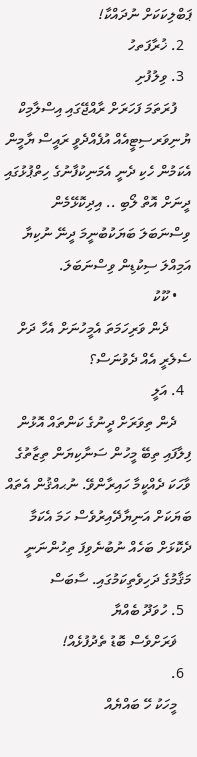ޕަބްލިކަކަށް ނުދައްކާ!
  2. ޚުރާފަތހު
  3. ވިލުފުށި
    ފުރަތަމަ ފަހަރަށް ރާއްޖޭގައި އިސްލާމިކް ޔުނިވަރސިޓީއެއް އުފެއްދެވީ ރައީސް ޔާމީން އެކަމުން ހެކި ދެނީ އެމަނިކުފާނުގެ ހިތްޕުޅުގައި ދީނަށް އޮތް ލޯބި .. އިދިކޮޅޭމެން ވިސްނަބަލަ ބަޔަކުބުނީމަ ދީނޭ ނުކިޔާ އަމިއްލަ ސިކުޑިން ވިސްނަބަލަ.
    • ކޫކު
      ދެން ވަރިހަމަތަ އެމީހުނަށް އެހާ ދަށް ސެލެރީ އެއް ދެވުނަސް؟
  4. އަލީ
    ދެން ތިވަރަށް ދީނުގެ ކަންތައް އޮޅުން ފިލާފައި ތިބޭ މީހުން ސަނާކިޔަން ތިޒާތުގެ ވާހަކަ ދެއްކީމާ ހައިރާންވޭ. ނުޙއްޤުން އެތައް ބަޔަކަށް އަނިޔާދޭއިރުވެސް ހަމަ އެކަމާ ދެކޮޅަށް ބަހެއް ނުބުނެވިފަ ތިހުންނަނީ މަޤާމުގެ ދަހިވެތިކަމުގައި. ސާބަސް
  5. ހުވަދޫ ބެއްޔާ
    ޥަރަށްވެސް ބޮޑު ތެދުފުޅެއް!
  6.
    މީހަކު ހޭ ބައްޔެއް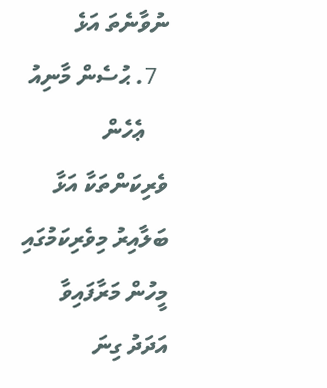ނުވާނެތަ އަޅެ
  7. ޙުސެން މާނިއު
    ޢެހެން ވެރިކަންތަކާ އަޅާ ބަލާއިރު މިވެރިކަމުގައި މީހުން މަރާފައިވާ އަދަދު ގިނަ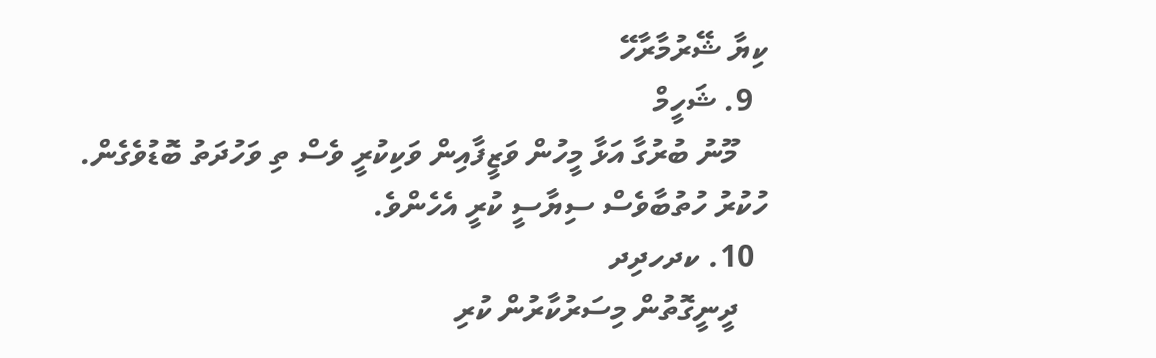ކިޔާ ޝޭރުމާރާހޭ
  9. ޝަހީމް
    މޫނު ބުރުގާ އަޅާ މީހުން ވަޒީފާއިން ވަކިކުރީ ވެސް ތި ވަހުދަތު ބޮޑުވެގެން. ހުކުރު ހުތުބާވެސް ސިޔާސީ ކުރީ އެހެންވެ.
  10. ކދހދިދ
    ދީނީގޮތުން މިސަރުކާރުން ކުރި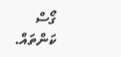ގޯސް ކަންތައް.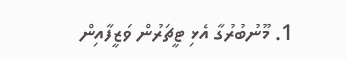1. މޫނުބުރުގާ އެޅި ޓީޗަރުން ވަޒީފާއިން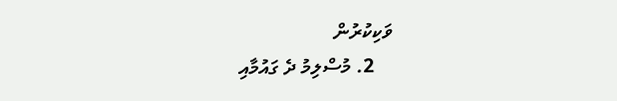ވަކިކުރުން
    2. މުސްލިމު ދެ ގައުމާއި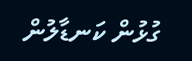ގުޅުން ކަނޑާލުން